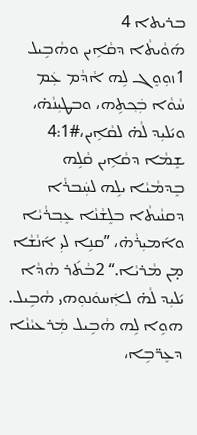ܒܪܝܬܐ 4
ܗ݇ܘܵܝܬܵܐ ܕܩܵܐܹܝܢ ܘܗܵܒܹܝܠ
1ܙܘܼܘܸܓ ܠܹܗ ܐܵܕܵܡ ܥܲܡ ܚܵܘܵܐ ܒܲܟ݂ܬܹܗ، ܘܒܛܝܼܢܵܗ̇، ܘܝ݇ܠܝܼܕ ܠܵܗ̇ ܠܩܵܐܹܝܢ،#4:1 ܫܸܡܵܐ ܕܩܵܐܹܝܢ ܩܵܠܹܗ ܒܸܕܡܵܝܵܐ ܝܠܹܗ ܠܚܲܒܪܵܐ ܕܩܢܵܝܬܵܐ ܒܠܸܫܵܢܵܐ ܥܸܒ݂ܪܵܝܵܐ ܘܐ݇ܡܝܼܪܵܗ̇، ”ܩܢܹܐ ܠܝܼ ܐ݇ܢܵܫܵܐ ܡ̣ܢ ܡܵܪܝܵܐ.“ 2ܒܵܬ݇ܪ ܗܵܕܵܐ ܝ݇ܠܝܼܕ ܠܵܗ̇ ܠܐܲܚܘܿܢܘܼܗܝ ܗܵܒܹܝܠ. ܗܘܹܐ ܠܹܗ ܗܵܒܹܝܠ ܡܲܪܥܝܵܢܵܐ ܕܥܸܪ̈ܒܹܐ،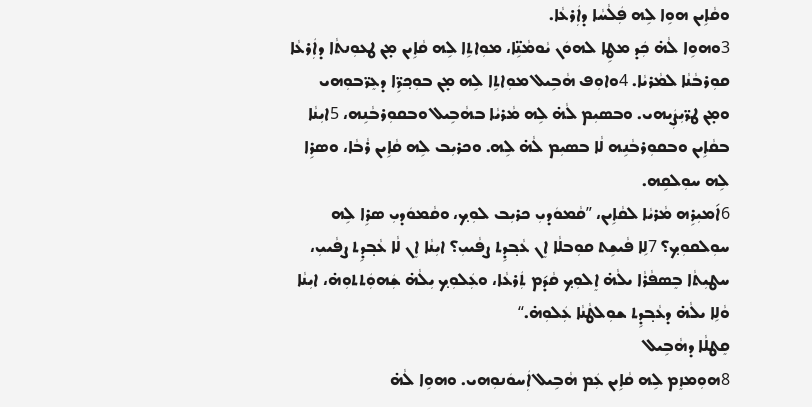ܘܩܵܐܹܝܢ ܗܘܹܐ ܠܹܗ ܦܲܠܵܚܵܐ ܕܐܲܪܥܵܐ.
3ܘܗܘܹܐ ܠܵܗ̇ ܟܲܕ ܡܛܹܐ ܠܗܘܿܢ ܝܵܘܡܵܢܹ̈ܐ، ܡܘܼܐܬܹܐ ܠܹܗ ܩܵܐܹܝܢ ܡ̣ܢ ܛܥܘܼܢܬܵܐ ܕܐܲܪܥܵܐ ܩܘܼܪܒܵܢܵܐ ܠܡܵܪܝܵܐ. 4ܘܐܘܼܦ ܗܵܒܹܝܠ ܡܘܼܐܬܹܐ ܠܹܗ ܡ̣ܢ ܒܘܼܟ݂ܪܹ̈ܐ ܕܥܸܪ̈ܒܘܼܗܝ ܘܡ̣ܢ ܛܪ̈ܝܼܨܲܝܗܝ. ܘܒܣܝܼܡ ܠܵܗ̇ ܠܹܗ ܡܵܪܝܵܐ ܒܗܵܒܹܝܠ ܘܒܩܘܼܪܒܵܢܹܗ، 5ܐܝܼܢܵܐ ܒܩܵܐܹܝܢ ܘܒܩܘܼܪܒܵܢܹܗ ܠܵܐ ܒܣܝܼܡ ܠܵܗ̇ ܠܹܗ. ܘܟܪܝܼܒ ܠܹܗ ܩܵܐܹܝܢ ܪܵܒܵܐ، ܘܣܪܹܐ ܠܹܗ ܚܘܼܠܩܹܗ.
6ܐ݇ܡܝܼܪܹܗ ܡܵܪܝܵܐ ܠܩܵܐܹܝܢ، ”ܩܵܡܘܿܕܝܼ ܟܪܝܼܒ ܠܘܼܟ݂، ܘܩܵܡܘܿܕܝܼ ܣܪܹܐ ܠܹܗ ܚܘܼܠܩܘܼܟ݂؟ 7ܠܹܐ ܦܵܝܫܹܬ ܩܘܼܒܠܵܐ ܐܸܢ ܥܵܒ݂ܕܹܬ ܨܦܵܝܝܼ؟ ܐܝܼܢܵܐ ܐܸܢ ܠܵܐ ܥܵܒ݂ܕܹܬ ܨܦܵܝܝܼ، ܚܛܝܼܬܵܐ ܒܸܣܦܵܪܵܐ ܝܠܵܗ̇ ܐܸܠܘܼܟ݂ ܩܵܕ݇ܡ ܬܲܪܥܵܐ، ܘܥܲܠܘܼܟ݂ ܝܼܠܵܗ̇ ܫܲܗܘܲܬܬܘܼܗ̇، ܐܝܼܢܵܐ ܘܵܠܹܐ ܝܠܵܗ̇ ܕܥܵܒ݂ܕܹܬ ܫܘܼܠܛܵܢܵܐ ܥܲܠܘܼܗ̇.“
ܩܸܛܠܵܐ ܕܗܵܒܹܝܠ
8ܗܘܼܡܙܸܡ ܠܹܗ ܩܵܐܹܝܢ ܥܲܡ ܗܵܒܹܝܠ ܐܲܚܘܿܢܘܼܗܝ. ܘܗܘܹܐ ܠܵܗ̇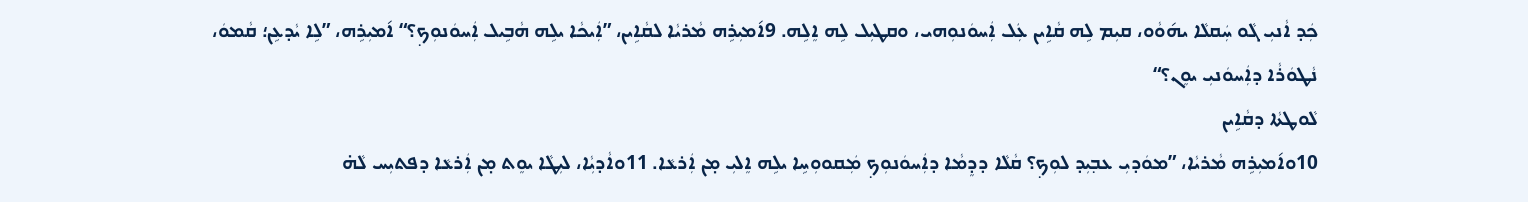ܟܲܕ ܐܵܢܝܼ ܓܵܘ ܚܲܩܠܵܐ ܝܗ݇ܘܵܘ، ܩܝܼܡ ܠܹܗ ܩܵܐܹܝܢ ܥܲܠ ܐܲܚܘܿܢܘܼܗܝ، ܘܩܛܝܼܠ ܠܹܗ ܐܸܠܹܗ. 9ܐ݇ܡܝܼܪܹܗ ܡܵܪܝܵܐ ܠܩܵܐܹܝܢ، ”ܐܲܝܟܵܐ ܝܠܹܗ ܗܵܒܹܝܠ ܐܲܚܘܿܢܘܼܟ݂؟“ ܐ݇ܡܝܼܪܹܗ، ”ܠܹܐ ܝܵܕܥܹܢ؛ ܩܵܡܘܿ، ܢܵܛܘܿܪܵܐ ܕܐܲܚܘܿܢܝܼ ܝܘܸܢ؟“
ܠܵܘܛܬܵܐ ܕܩܵܐܹܝܢ
10ܘܐ݇ܡܝܼܪܹܗ ܡܵܪܝܵܐ، ”ܡܘܿܕܝܼ ܥܒ݂ܝܼܕ ܠܘܼܟ݂؟ ܩܵܠܵܐ ܕܕܸܡܵܐ ܕܐܲܚܘܿܢܘܼܟ݂ ܡܲܩܘܘܼܚܹܐ ܝܠܹܗ ܐܸܠܝܼ ܡ̣ܢ ܐܲܪܥܵܐ. 11ܘܐܵܕܝܼܵܐ، ܠܝܼܛܵܐ ܝܘܸܬ ܡ̣ܢ ܐܲܪܥܵܐ ܕܦܬܝܼܚ ܠܵܗ̇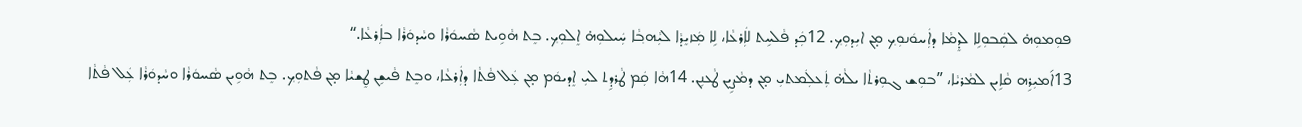ܦܘܼܡܘܼܗ̇ ܠܩܲܒܘܼܠܹܐ ܠܕܸܡܵܐ ܕܐܲܚܘܿܢܘܼܟ݂ ܡ̣ܢ ܐܝܼܕܘܼܟ݂. 12ܟܲܕ ܦܵܠܚܹܬ ܠܐܲܪܥܵܐ، ܠܹܐ ܡܲܙܝܸܕܵܐ ܠܝܼܵܗܒ݂ܵܐ ܚܲܝܠܘܼܗ̇ ܐܸܠܘܼܟ݂. ܒܸܬ ܗܵܘܹܝܬ ܣܵܚܘܿܪܵܐ ܘܚܵܕܘܿܪܵܐ ܒܐܲܪܥܵܐ.“
13ܐ݇ܡܝܼܪܹܗ ܩܵܐܹܝܢ ܠܡܵܪܝܵܐ، ”ܒܘܼܫ ܓܘܼܪܬܵܐ ܝܠܵܗ̇ ܬܲܥܠܲܡܬܝܼ ܡ̣ܢ ܕܡܵܨܹܝܢ ܛܵܥܢܹܢ. 14ܗܵܐ ܩܲܡ ܛܵܪܕܹܬ ܠܝܼ ܐܸܕܝܘܿܡ ܡ̣ܢ ܥܲܠ ܦܵܬܵܐ ܕܐܲܪܥܵܐ، ܘܒܸܬ ܦܵܝܫܹܢ ܛܸܫܝܵܐ ܡ̣ܢ ܦܵܬܘܼܟ݂. ܒܸܬ ܗܵܘܹܝܢ ܣܵܚܘܿܪܵܐ ܘܚܵܕܘܿܪܵܐ ܥܲܠ ܦܵܬܵܐ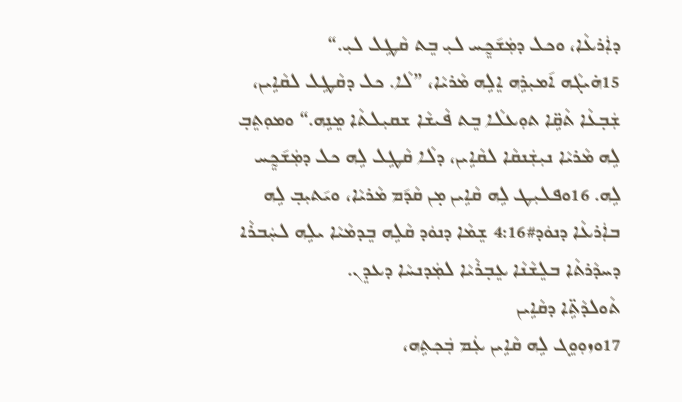ܕܐܲܪܥܵܐ، ܘܟܠ ܕܡܲܫ݇ܟ̰ܸܚ ܠܝܼ ܒܸܬ ܩܵܛܹܠ ܠܝܼ.“
15ܗ̇ܝܓܵܗ ܐ݇ܡܝܼܪܹܗ ܐܸܠܹܗ ܡܵܪܝܵܐ، ”ܠܵܐ. ܟܠ ܕܩܵܛܹܠ ܠܩܵܐܹܝܢ، ܫܲܒ݂ܥܵܐ ܬܵܩܹ̈ܐ ܬܘܼܥܠܵܐ ܒܸܬ ܦܵܝܫܵܐ ܫܩܝܼܠܬܵܐ ܡܸܢܹܗ.“ ܘܡܘܼܬܸܒ݂ ܠܹܗ ܡܵܪܝܵܐ ܢܝܼܫܲܢܩܵܐ ܠܩܵܐܹܝܢ، ܕܠܵܐ ܩܵܛܹܠ ܠܹܗ ܟܠ ܕܡܲܫ݇ܟ̰ܸܚ ܠܹܗ. 16ܘܦܠܝܼܛ ܠܹܗ ܩܵܐܹܝܢ ܡ̣ܢ ܩܵܕ݇ܡ ܡܵܪܝܵܐ، ܘܝ݇ܬܝܼܒ݂ ܠܹܗ ܒܐܲܪܥܵܐ ܕܢܘܿܕ#4:16 ܫܸܡܵܐ ܕܢܘܿܕ ܩܵܠܹܗ ܒܸܕܡܵܝܵܐ ܝܠܹܗ ܠܚܲܒܪܵܐ ܕܚܕܵܪܬܵܐ ܒܠܸܫܵܢܵܐ ܥܸܒ݂ܪܵܝܵܐ ܠܡܲܕܢܚܵܐ ܕܥܕܸܢ.
ܬܵܘܠܕܵܬܹ̈ܐ ܕܩܵܐܹܝܢ
17ܘܙܘܼܘܸܓ ܠܹܗ ܩܵܐܹܝܢ ܥܲܡ ܒܲܟ݂ܬܹܗ،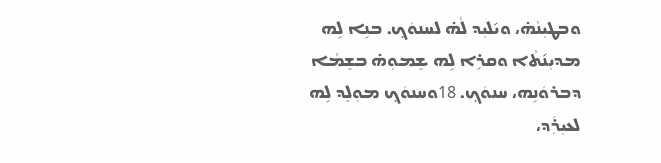ܘܒܛܝܼܢܵܗ̇، ܘܝ݇ܠܝܼܕ ܠܵܗ̇ ܠܚܢܘܿܟ݂. ܒܢܹܐ ܠܹܗ ܡܕܝܼܢ݇ܬܵܐ ܘܩܪܹܐ ܠܹܗ ܫܸܡܘܼܗ̇ ܒܫܸܡܵܐ ܕܒܪܘܿܢܹܗ، ܚܢܘܿܟ݂. 18ܘܚܢܘܿܟ݂ ܡܘܼܠܸܕ ܠܹܗ ܠܥܝܼܪܲܕ،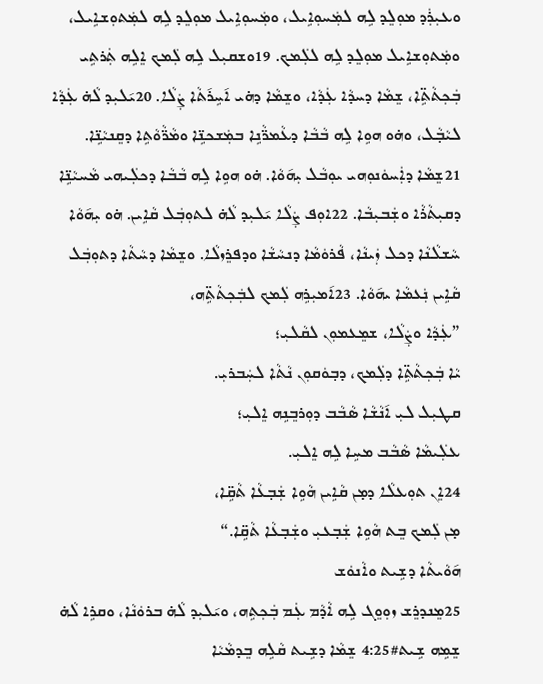ܘܥܝܼܪܲܕ ܡܘܼܠܸܕ ܠܹܗ ܠܡܲܚܘܼܐܹܝܠ، ܘܡܲܚܘܼܐܹܝܠ ܡܘܼܠܸܕ ܠܹܗ ܠܡܲܬܘܼܫܐܹܝܠ، ܘܡܲܬܘܼܫܐܹܝܠ ܡܘܼܠܸܕ ܠܹܗ ܠܠܲܡܟ. 19ܘܫܩܝܼܠ ܠܹܗ ܠܲܡܟ ܐܸܠܹܗ ܬܲܪܬܹܝ ܒܲܟ݂ܬܵܬܹ̈ܐ، ܫܸܡܵܐ ܕܚܕܵܐ ܥܲܕܵܐ، ܘܫܸܡܵܐ ܕܗ̇ܝ ܐ݇ܚܹܪ݇ܬܵܐ ܨܲܠܵܐ. 20ܝ݇ܠܝܼܕ ܠܵܗ̇ ܥܲܕܵܐ ܠܝܵܒ݂ܵܠ، ܘܗ̇ܘ ܗܘܹܐ ܠܹܗ ܒܵܒܵܐ ܕܥܵܡܪ̈ܵܢܹܐ ܒܡܲܫܟܢܹ̈ܐ ܘܡܵܪ̈ܵܘܵܬܹܐ ܕܩܸܢܝܵܢܹ̈ܐ. 21ܫܸܡܵܐ ܕܐܲܚܘܿܢܘܼܗܝ ܝܘܼܒܵܠ ܝܼܗ݇ܘܵܐ. ܗ̇ܘ ܗܘܹܐ ܠܹܗ ܒܵܒܵܐ ܕܟܠܲܝܗܝ ܡܵܚܝܵܢܹ̈ܐ ܕܩܝܼܬܵܪܵܐ ܘܫܲܒܝܼܒܵܐ. 22ܐܘܼܦ ܨܲܠܵܐ ܝ݇ܠܝܼܕ ܠܵܗ̇ ܠܬܘܼܒܲܠ ܩܵܐܹܝܢ. ܗ̇ܘ ܝܼܗ݇ܘܵܐ ܚܵܫܠܵܢܵܐ ܕܟܠ ܙܲܝܢܵܐ، ܦܵܪܘܿܡܵܐ ܕܢܚܵܫܵܐ ܘܕܦܪܸܙܠܵܐ. ܘܫܸܡܵܐ ܕܚܵܬܵܐ ܕܬܘܼܒܲܠ ܩܵܐܹܝܢ ܢܲܥܡܵܐ ܝܗ݇ܘܵܐ. 23ܐ݇ܡܝܼܪܹܗ ܠܲܡܟ ܠܒܲܟ݂ܬܵܬܹ̈ܗ،
”ܥܲܕܵܐ ܘܨܲܠܵܐ، ܫܡܸܥܡܘܼܢ ܠܩܵܠܝܼ؛
ܝܵܐ ܒܲܟ݂ܬܵܬܹ̈ܐ ܕܠܲܡܟ، ܕܒ݂ܘܿܩܘܼܢ ܢܵܬܵܐ ܠܚܲܒܪܝܼ.
ܩܛܝܼܠ ܠܝܼ ܐ݇ܢܵܫܵܐ ܣܵܒܵܒ ܕܘܼܪܒܸܢܹܗ ܐܸܠܝܼ؛
ܥܠܲܝܡܵܐ ܣܵܒܵܒ ܡܚܹܐ ܠܹܗ ܐܸܠܝܼ.
24ܐܸܢ ܬܘܼܥܠܵܐ ܕܡ̣ܢ ܩܵܐܹܝܢ ܗܵܘܹܐ ܫܲܒ݂ܥܵܐ ܬܵܩܹ̈ܐ،
ܡ̣ܢ ܠܲܡܟ ܒܸܬ ܗܵܘܹܐ ܫܲܒ݂ܥܝܼ ܘܫܲܒ݂ܥܵܐ ܬܵܩܹ̈ܐ.“
ܗ݇ܘܵܝܬܵܐ ܕܫܹܝܬ ܘܐܵܢܘܿܫ
25ܡܸܢܕܪܸܫ ܙܘܼܘܸܓ ܠܹܗ ܐܵܕܵܡ ܥܲܡ ܒܲܟ݂ܬܹܗ، ܘܝ݇ܠܝܼܕ ܠܵܗ̇ ܒܪܘܿܢܵܐ، ܘܩܪܹܐ ܠܵܗ̇ ܫܸܡܹܗ ܫܹܝܬ#4:25 ܫܸܡܵܐ ܕܫܹܝܬ ܩܵܠܹܗ ܒܸܕܡܵܝܵܐ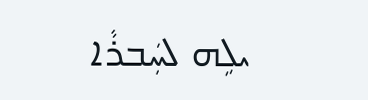ܝܠܹܗ ܠܚܲܒܪܵܐ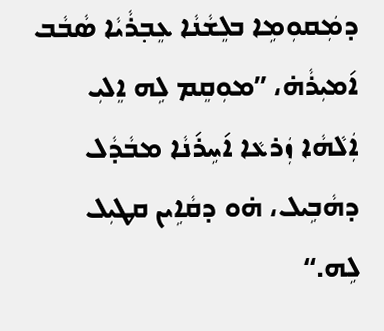ܕܡܲܩܘܼܡܹܐ ܒܠܸܫܵܢܵܐ ܥܸܒ݂ܪܵܝܵܐ ܣܵܒܵܒ ܐ݇ܡܝܼܪܵܗ̇، ”ܡܘܼܩܸܡ ܠܹܗ ܐܸܠܝܼ ܐܲܠܵܗܵܐ ܙܲܪܥܵܐ ܐ݇ܚܹܪ݇ܢܵܐ ܡܒܵܕܵܠ ܕܗܵܒܹܝܠ، ܗ̇ܘ ܕܩܵܐܹܝܢ ܩܛܝܼܠ ܠܹܗ.“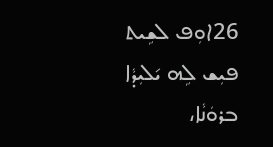26ܐܘܼܦ ܠܫܹܝܬ ܦܝܼܫ ܠܹܗ ܝ݇ܠܝܼܕܵܐ ܒܪܘܿܢܵܐ،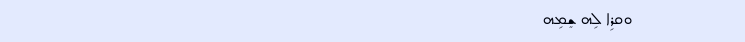ܘܩܪܹܐ ܠܹܗ ܫܸܡܹܗ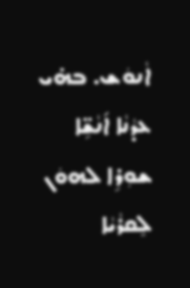ܐܵܢܘܿܫ. ܒܗ̇ܝ ܥܕܵܢܵܐ ܐ݇ܢܵܫܹ̈ܐ ܫܘܼܪܹܐ ܠܗܘܿܢ ܠܸܩܪܵܝܵܐ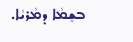ܒܫܸܡܵܐ ܕܡܵܪܝܵܐ.